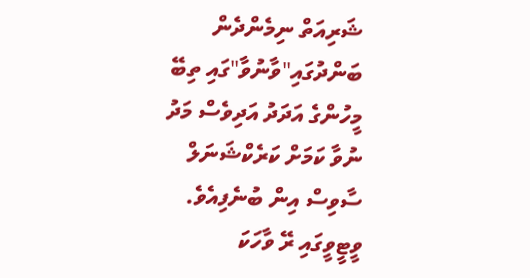ޝަރިއަތް ނިމެންދެން ބަންދުގައި"ވާނުވާ"ގައި ތިބޭ މީހުންގެ އަދަދު އަދިވެސް މަދު ނުވާ ކަމަށް ކަރެކްޝަނަލް ސާވިސް އިން ބުނެފިއެވެ.
ވީޓީވީގައި ރޭ ވާހަކަ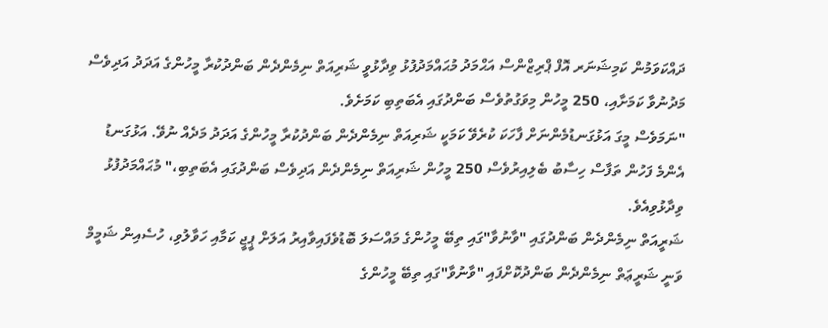ދައްކަވަމުން ކަމިޝަނަރ އޮފް ޕްރިޒްންސް އަޙްމަދު މުޙައްމަދުފުޅު ވިދާޅުވީ ޝަރިއަތް ނިމެންދެން ބަންދުކުރާ މީހުންގެ އަދަދު އަދިވެސް މަދުނުވާ ކަމަށާއި، 250 މީހުން މިވަގުތުވެސް ބަންދުގައި އެބަތިބި ކަމަށެވެ.
"ނަމަވެސް މީގަ އަޅުގަނޑުމެންނަށް ފާހަކަ ކުރެވޭ ކަމަކީ ޝަރިއަތް ނިމެންދެން ބަންދުކުރާ މީހުންގެ އަދަދު މަދެއް ނުވޭ. އަޅުގަނޑު އެންމެ ފަހުން ތަފާސް ހިސާބު ބެލިއިރުވެސް 250 މީހުން ޝަރިއަތް ނިމެންދެން އަދިވެސް ބަންދުގައި އެބަތިބި،" މުޙައްމަދުފުޅު ވިދާޅުވިއެވެ.
ޝަރީއަތް ނިމެންދެން ބަންދުގައި "ވާނުވާ"ގައި ތިބޭ މީހުންގެ މައްސަލަ ބޮޑުވެފައިވާއިރު އަލަށް ޕީޖީ ކަމާއި ހަވާލުވި، ހުސެއިން ޝަމީމް ވަނީ ޝަރީޢަތް ނިމެންދެން ބަންދުކޮށްފައި "ވާނުވާ"ގައި ތިބޭ މީހުންގެ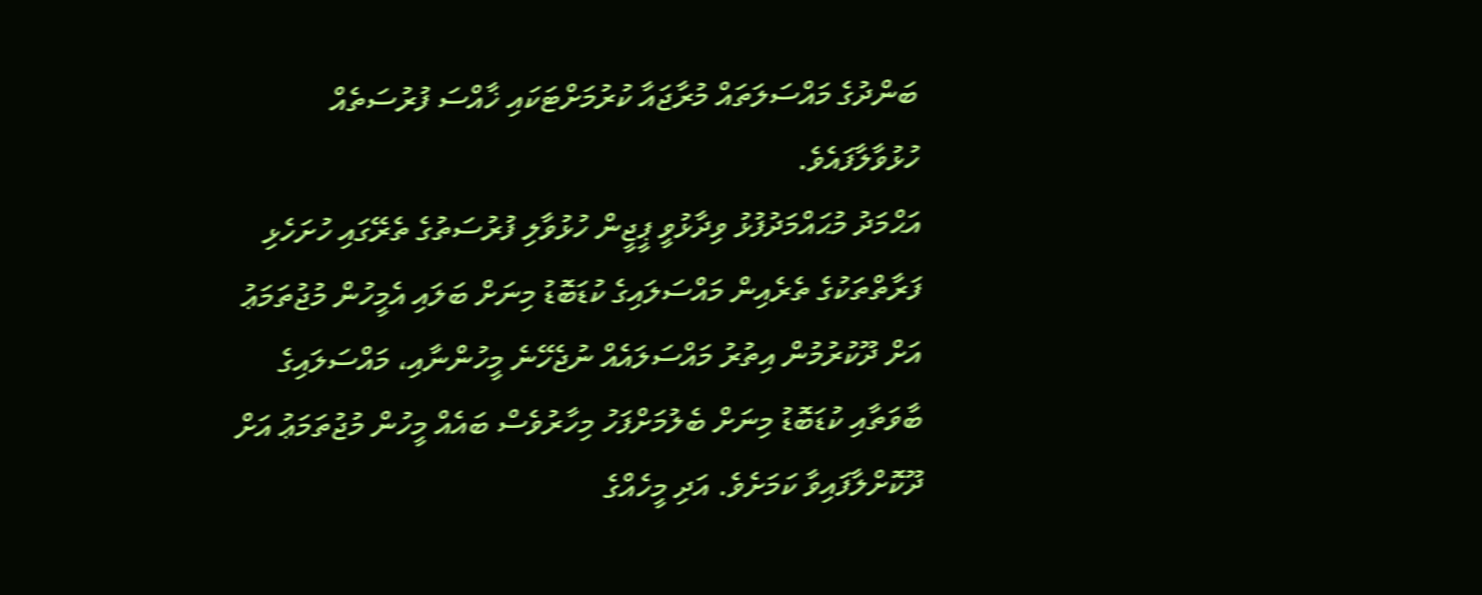ބަންދުގެ މައްސަލަތައް މުރާޖައާ ކުރުމަށްޓަކައި ޚާއްސަ ފުރުސަތެއް ހުޅުވާލާފައެވެ.
އަޙްމަދު މުޙައްމަދުފުޅު ވިދާޅުވީ ޕީޖީން ހުޅުވާލި ފުރުސަތުގެ ތެރޭގައި ހުށަހެޅި ފަރާތްތަކުގެ ތެރެއިން މައްސަލައިގެ ކުޑަބޮޑު މިނަށް ބަލައި އެމީހުން މުޖުތަމަޢު އަށް ދޫކުރުމުން އިތުރު މައްސަލައެއް ނުޖެހޭނެ މީހުންނާއި، މައްސަލައިގެ ބާވަތާއި ކުޑަބޮޑު މިނަށް ބެލުމަށްފަހު މިހާރުވެސް ބައެއް މީހުން މުޖުތަމަޢު އަށް ދޫކޮށްލާފައިވާ ކަމަށެވެ. އަދި މީހެއްގެ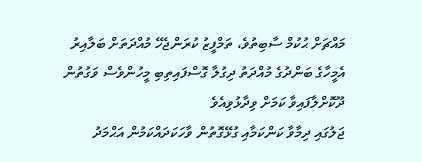މައްޗަށް ޙުކުމް ސާބިތުވެ، ތަމްފީޒު ކުރަންޖެހޭ މުއްދަތަށް ބަލާއިރު އެމީހާގެ ބަންދުގެ މުއްދަތު ދިގުލާ ގޮސްފައިތިބި މީހުންވެސް ވަގުތުން ދޫކޮށްލާފައިވާ ކަމަށް ވިދާޅުވިއެވެ
ޖަލުގައި ދިމާވާ ކަންކަމާއި ގުޅޭގޮތުން ވާހަކަދައްކަމުން އަޙްމަދު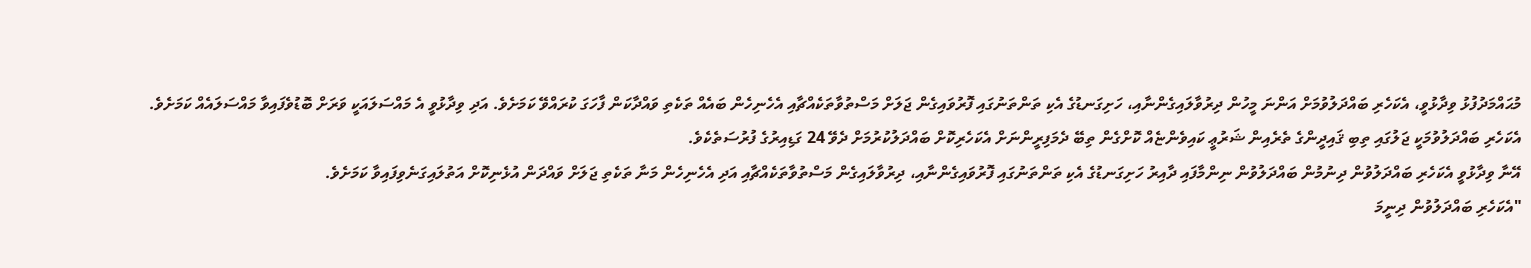މުޙައްމަދުފުޅު ވިދާޅުވީ، އެކަހެރި ބައްދަލުވުމަށް އަންނަ މީހުން ދިރުވާލައިގެންނާއި، ހަށިގަނޑުގެ އެކި ތަންތަނުގައި ފޮރުވައިގެން ޖަލަށް މަސްތުވާތަކެއްޗާއި އެހެނިހެން ބައެއް ތަކެތި ވައްދާކަން ފާހަގަ ކުރައްވޭ ކަމަށެވެ. އަދި ވިދާޅުވީ އެ މައްސަލައަކީ ވަރަށް ބޮޑުވެފައިވާ މައްސަލައެއް ކަމަށެވެ.
އެކަހެރި ބައްދަލުވުމަކީ ޖަލުގައި ތިބި ޤައިދީންގެ ތެރެއިން ޝަރުޢީ ކައިވެންޏެއް ކޮށްގެން ތިބޭ ދެމަފިރީންނަށް އެކަހެރިކޮށް ބައްދަލުކުރުމަށް ދެވޭ 24 ގަޑިއިރުގެ ފުރުސަތެކެވެ.
އޭނާ ވިދާޅުވީ އެކަހެރި ބައްދަލުވުން ދިނުމުން ބައްދަލުވުން ނިންމާފައި ދާއިރު ހަށިގަނޑުގެ އެކި ތަންތަނުގައި ފޮރުވައިގެންނާއި، ދިރުވާލައިގެން މަސްތުވާތަކެއްޗާއި އަދި އެހެނިހެން މަނާ ތަކެތި ޖަލަށް ވައްދަން އުޅެނިކޮށް އަތުލައިގަނެވިފައިވާ ކަމަށެވެ.
"އެކަހެރި ބައްދަލުވުން ދިނީމަ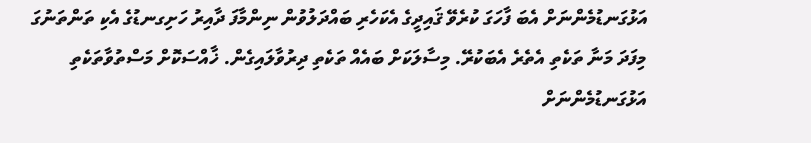އަޅުގަނޑުމެންނަށް އެބަ ފާހަގަ ކުރެވޭ ޤައިދީގެ އެކަހެރި ބައްދަލުވުން ނިންމާފަ ދާއިރު ހަށިގނޑުގެ އެކި ތަންތަނުގަ މިފަދަ މަނާ ތަކެތި އެތެރެ އެބަކުރޭ. މިސާލަކަށް ބައެއް ތަކެތި ދިރުވާލައިގެން. ޚާއްސަކޮށް މަސްތުވާތަކެތި އަޅުގަނޑުމެންނަށް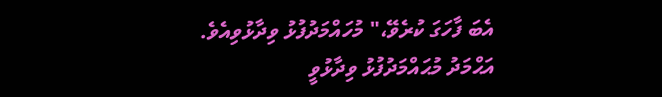އެބަ ފާހަގަ ކުރެވޭ،" މުހައްމަދުފުޅު ވިދާޅުވިއެވެ.
އަޙްމަދު މުޙައްމަދުފުޅު ވިދާޅުވީ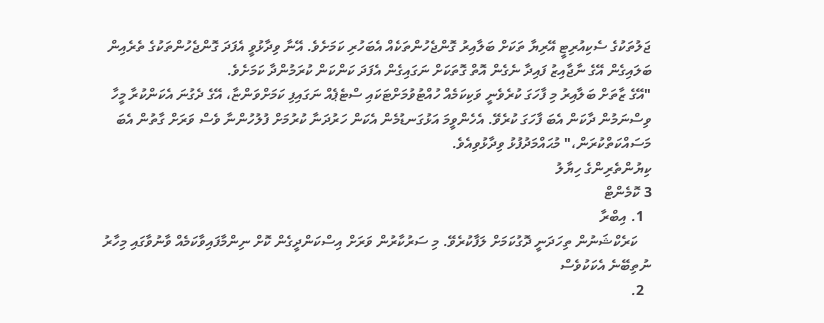ޖަލުތަކުގެ ސެކިއުރިޓީ އޭރިޔާ ތަކަށް ބަލާއިރު ގޮންޖެހުންތަކެއް އެބަހުރި ކަމަށެވެ. އޭނާ ވިދާޅުވީ އެފަދަ ގޮންޖެހުންތަކުގެ ތެރެއިން ބަލައިގެން އޭގެ ނާޖާއިޒު ފައިދާ ނެގެން އޮތް ގޮތަކަށް ނަގައިގެން އެފަދަ ކަންކަން ކުރަމުންދާ ކަމަށެވެ.
"އޭގެ ޒާތަށް ބަލާއިރު މި ފާހަގަ ކުރެވެނީ ވަކިކަމެއް ހުއްޓުވުމަށްޓަކައި ސްޓެޕެއް ނަގައިފި ކަމަށްވަންޏާ، އޭގެ ދެގުނަ އެކަންކުރާ މީހާ ވިސްނަމުން ދާކަން އެބަ ފާހަގަ ކުރެވޭ. އެހެންވީމަ އަޅުގަނޑުމެން އެކަން ހަރުދަނާ ކުރުމަށް ފުލުހުންނާ ވެސް ވަރަށް ގާތުން އެބަ މަސައްކަތްކުރަން،" މުޙައްމަދުފުޅު ވިދާޅުވިއެވެ.
ކިޔުންތެރިންގެ ހިޔާލު
3 ކޮމެންޓް
  1. އިބްރާ
    ކަރެކްޝަނުން ތިހަދަނީ ދޮގުކަމަށް ލަފާކުރެވޭ. މި ސަރުކާރުން ވަރަށް އިސްކަންދީގެން ކޮށް ނިންމާފައިވާކަމެއް ވާނުވާގައި މިހާރު ނުތިބޭނެ އެކަކުވެސް
  2.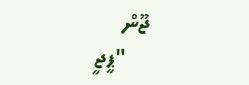ޖޫން
    "ޕީޖީ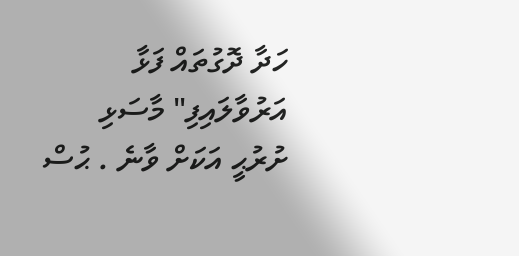ހަދާ ދޮގުތައް ފަޅާ އަރުވާލައިފި" މާސަޅި ށުރުޙީ އަކަށް ވާނެ . ޙުސް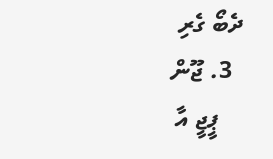ދެބޯ ގެރި
  3. ޖޫން
    ޕީޖީ އާ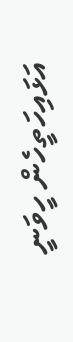އަޅައިހަތީހެން ހީވަނީ